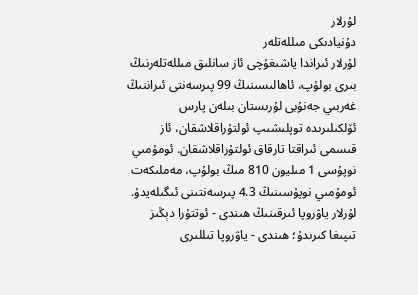لۇرلار
دۇنيادىكى مىللەتلەر
لۇرلار ئىراندا ياشىغۇچى ئاز سانلىق مىللەتلەرنىڭ بىرى بولۇپ، ئاھالىسىنىڭ 99 پىرسەنتى ئىراننىڭ غەربىي جەنۇبى لۇرىستان بىلەن پارس ئۆلكىلىرىدە توپلىشىپ ئولتۇراقلاشقان، ئاز قىسمى ئىراقتا تارقاق ئولتۇراقلاشقان. ئومۇمىي نوپۇسى 1 مىليون 810 مىڭ بولۇپ، مەملىكەت ئومۇمىي نوپۇسىنىڭ 4.3 پىرسەنتىنى ئىگىلەيدۇ.
لۇرلار ياۋروپا ئىرقىنىڭ ھىندى - ئوتتۇرا دېڭىز تىپىغا كىرىدۇ؛ ھىندى - ياۋروپا تىللىرى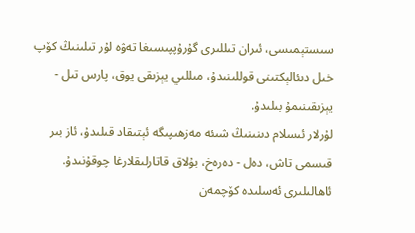سىستېمىسى، ئىران تىللىرى گۇرۇپپىسىغا تەۋە لۇر تىلىنىڭ كۆپ خىل دىئالېكتىنى قوللىنىدۇ، مىللىي يېزىقى يوق، پارس تىل - يېزىقىنىمۇ بىلىدۇ.
لۇرلار ئىسلام دىنىنىڭ شىئە مەزھىپىگە ئېتىقاد قىلىدۇ، ئاز بىر قىسمى تاش، دەل - دەرەخ، بۇلاق قاتارلىقلارغا چوقۇنىدۇ.
ئاھالىلىرى ئەسلىدە كۆچمەن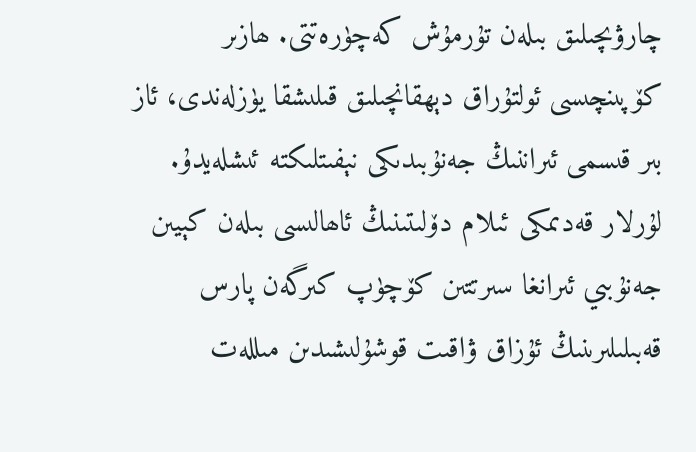چارۋىچىلىق بىلەن تۇرمۇش كەچۈرەتتى. ھازىر كۆپىنچىسى ئولتۇراق دېھقانچىلىق قىلىشقا يۈزلەندى، ئاز بىر قىسمى ئىراننىڭ جەنۇبىدىكى نېفىتلىكتە ئىشلەيدۇ.
لۇرلار قەدىمكى ئىلام دۆلىتىنىڭ ئاھالىسى بىلەن كېيىن جەنۇبىي ئىرانغا سىرتتىن كۆچۈپ كىرگەن پارس قەبىلىلىرىنىڭ ئۇزاق ۋاقىت قوشۇلىشىدىن مىللەت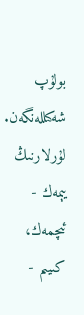بولۇپ شەكىللەنگەن.
لۇرلارنىڭ يېمەك - ئىچمەك، كىيىم -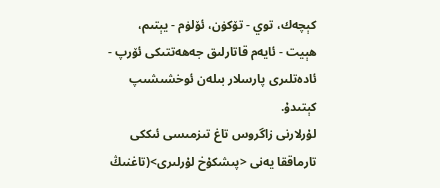كېچەك، توي - تۆكۈن، ئۆلۈم - يېتىم، ھېيت - ئايەم قاتارلىق جەھەتتىكى ئۆرپ - ئادەتلىرى پارسلار بىلەن ئوخشىشىپ كېتىدۇ.
لۇرلارنى زاگروس تاغ تىزمىسى ئىككى تارماققا يەنى <پىشكۇخ لۇرلىرى>(تاغنىڭ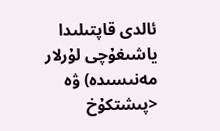ئالدى قاپتىلىدا ياشىغۇچى لۇرلار مەنىسىدە) ۋە <پىشتكۇخ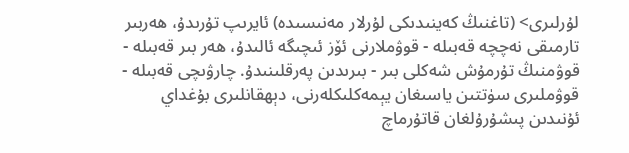لۇرلىرى> (تاغنىڭ كەينىدىكى لۇرلار مەنىسىدە) ئايرىپ تۇرىدۇ، ھەربىر تارمىقى نەچچە قەبىلە - قوۋملارنى ئۆز ئىچىگە ئالىدۇ، ھەر بىر قەبىلە - قوۋمنىڭ تۇرمۇش شەكلى بىر - بىرىدىن پەرقلىنىدۇ. چارۋىچى قەبىلە - قوۋملىرى سۈتتىن ياسىغان يېمەكلىكلەرنى، دېھقانلىرى بۇغداي ئۇنىدىن پىشۇرۇلغان قاتۇرماچ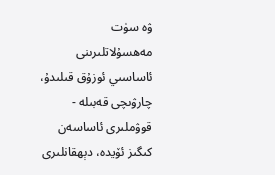ۋە سۈت مەھسۇلاتلىرىنى ئاساسىي ئوزۇق قىلىدۇ، چارۋىچى قەبىلە - قوۋملىرى ئاساسەن كىگىز ئۆيدە، دېھقانلىرى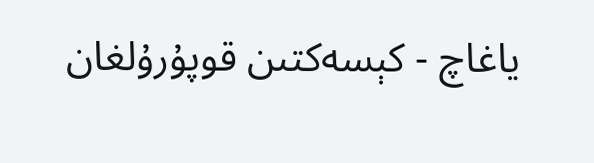ياغاچ - كېسەكتىن قوپۇرۇلغان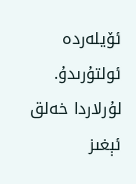ئۆيلەردە ئولتۇرىدۇ.
لۇرلاردا خەلق ئېغىز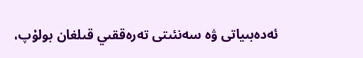ئەدەبىياتى ۋە سەنئىتى تەرەققىي قىلغان بولۇپ،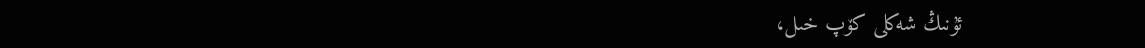ئۇنىڭ شەكلى كۆپ خىل،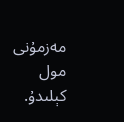مەزمۇنى مول كېلىدۇ.